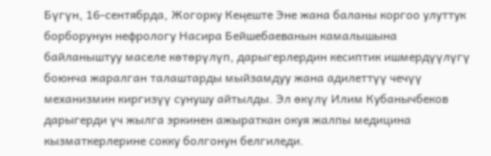Бүгүн, 16-сентябрда, Жогорку Кеңеште Эне жана баланы коргоо улуттук борборунун нефрологу Насира Бейшебаеванын камалышына байланыштуу маселе көтөрүлүп, дарыгерлердин кесиптик ишмердүүлүгү боюнча жаралган талаштарды мыйзамдуу жана адилеттүү чечүү механизмин киргизүү сунушу айтылды. Эл өкүлү Илим Кубанычбеков дарыгерди үч жылга эркинен ажыраткан окуя жалпы медицина кызматкерлерине сокку болгонун белгиледи.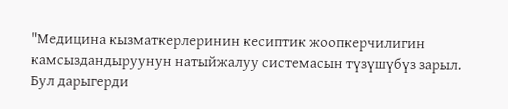"Медицина кызматкерлеринин кесиптик жоопкерчилигин камсыздандыруунун натыйжалуу системасын түзүшүбүз зарыл. Бул дарыгерди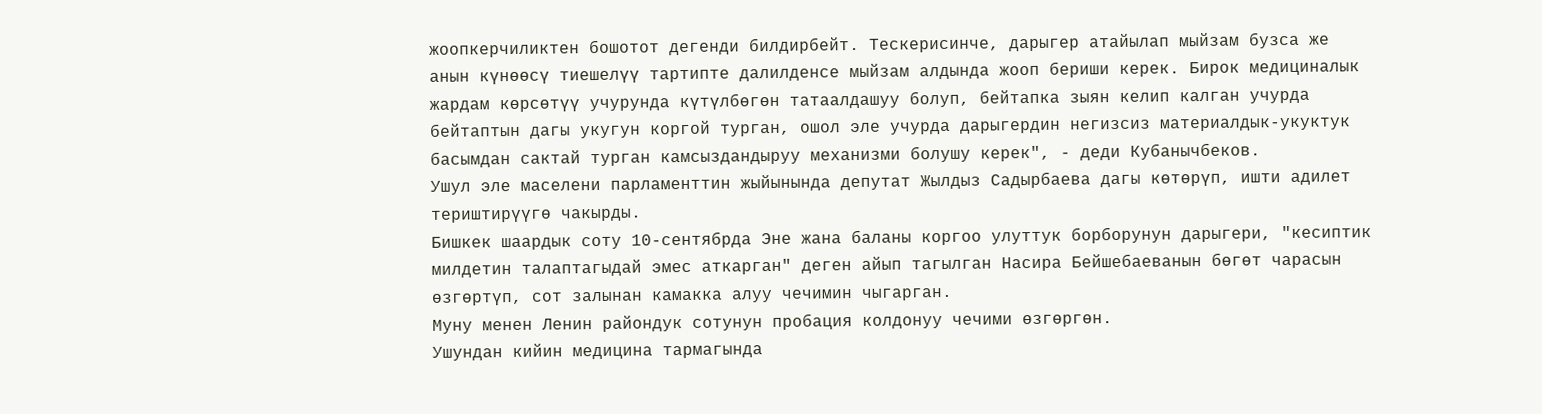жоопкерчиликтен бошотот дегенди билдирбейт. Тескерисинче, дарыгер атайылап мыйзам бузса же анын күнөөсү тиешелүү тартипте далилденсе мыйзам алдында жооп бериши керек. Бирок медициналык жардам көрсөтүү учурунда күтүлбөгөн татаалдашуу болуп, бейтапка зыян келип калган учурда бейтаптын дагы укугун коргой турган, ошол эле учурда дарыгердин негизсиз материалдык-укуктук басымдан сактай турган камсыздандыруу механизми болушу керек", - деди Кубанычбеков.
Ушул эле маселени парламенттин жыйынында депутат Жылдыз Садырбаева дагы көтөрүп, ишти адилет териштирүүгө чакырды.
Бишкек шаардык соту 10-сентябрда Эне жана баланы коргоо улуттук борборунун дарыгери, "кесиптик милдетин талаптагыдай эмес аткарган" деген айып тагылган Насира Бейшебаеванын бөгөт чарасын өзгөртүп, сот залынан камакка алуу чечимин чыгарган.
Муну менен Ленин райондук сотунун пробация колдонуу чечими өзгөргөн.
Ушундан кийин медицина тармагында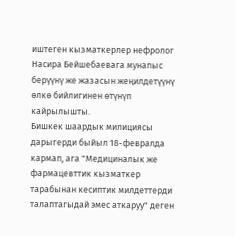иштеген кызматкерлер нефролог Насира Бейшебаевага мунапыс берүүнү же жазасын жеңилдетүүнү өлкө бийлигинен өтүнүп кайрылышты.
Бишкек шаардык милициясы дарыгерди быйыл 18-февралда кармап, ага "Медициналык же фармацевттик кызматкер тарабынан кесиптик милдеттерди талаптагыдай эмес аткаруу" деген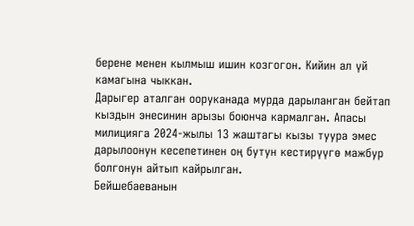берене менен кылмыш ишин козгогон. Кийин ал үй камагына чыккан.
Дарыгер аталган ооруканада мурда дарыланган бейтап кыздын энесинин арызы боюнча кармалган. Апасы милицияга 2024-жылы 13 жаштагы кызы туура эмес дарылоонун кесепетинен оң бутун кестирүүгө мажбур болгонун айтып кайрылган.
Бейшебаеванын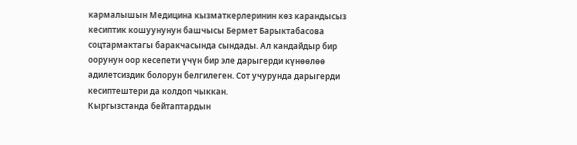кармалышын Медицина кызматкерлеринин көз карандысыз кесиптик кошуунунун башчысы Бермет Барыктабасова соцтармактагы баракчасында сындады. Ал кандайдыр бир оорунун оор кесепети үчүн бир эле дарыгерди күнөөлөө адилетсиздик болорун белгилеген. Сот учурунда дарыгерди кесиптештери да колдоп чыккан.
Кыргызстанда бейтаптардын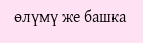өлүмү же башка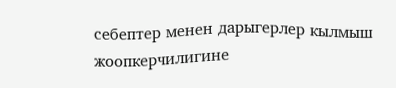себептер менен дарыгерлер кылмыш жоопкерчилигине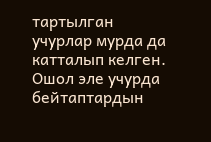тартылган учурлар мурда да катталып келген.
Ошол эле учурда бейтаптардын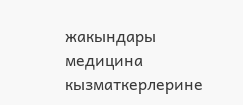жакындары медицина кызматкерлерине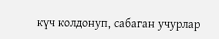күч колдонуп, сабаган учурлар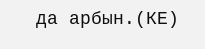да арбын.(КЕ)